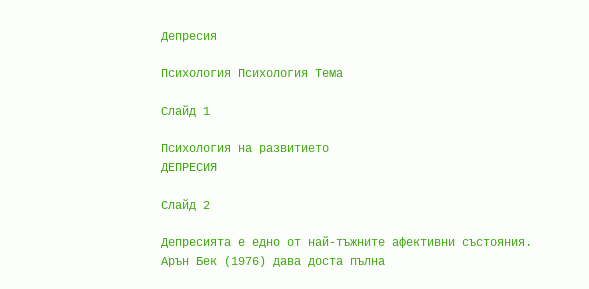Депресия

Психология Психология Тема

Слайд 1

Психология на развитието
ДЕПРЕСИЯ

Слайд 2

Депресията е едно от най-тъжните афективни състояния.
Арън Бек (1976) дава доста пълна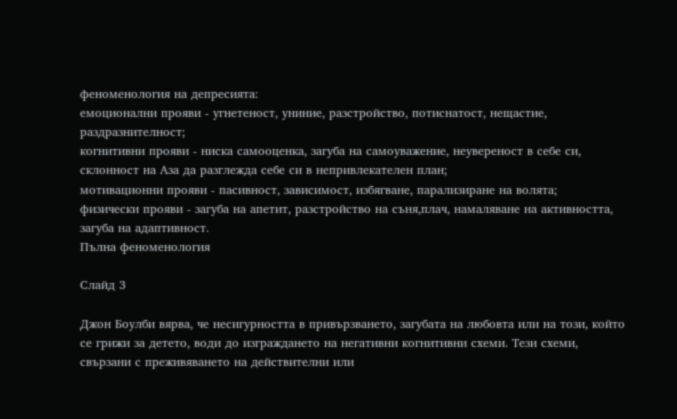феноменология на депресията:
емоционални прояви - угнетеност, униние, разстройство, потиснатост, нещастие, раздразнителност;
когнитивни прояви - ниска самооценка, загуба на самоуважение, неувереност в себе си, склонност на Аза да разглежда себе си в непривлекателен план;
мотивационни прояви - пасивност, зависимост, избягване, парализиране на волята;
физически прояви - загуба на апетит, разстройство на съня,плач, намаляване на активността, загуба на адаптивност.
Пълна феноменология

Слайд 3

Джон Боулби вярва, че несигурността в привързването, загубата на любовта или на този, който се грижи за детето, води до изграждането на негативни когнитивни схеми. Тези схеми, свързани с преживяването на действителни или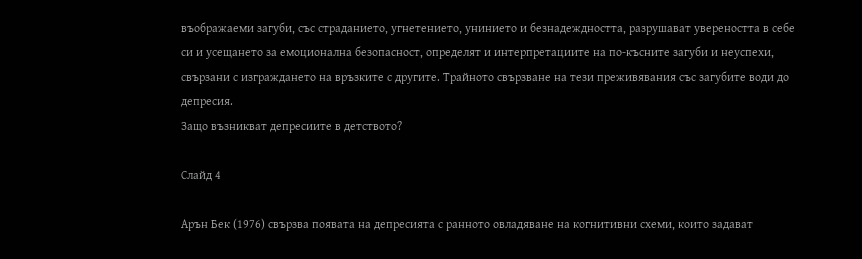въображаеми загуби, със страданието, угнетението, унинието и безнадеждността, разрушават увереността в себе си и усещането за емоционална безопасност, определят и интерпретациите на по-късните загуби и неуспехи, свързани с изграждането на връзките с другите. Трайното свързване на тези преживявания със загубите води до депресия.
Защо възникват депресиите в детството?

Слайд 4

Арън Бек (1976) свързва появата на депресията с ранното овладяване на когнитивни схеми, които задават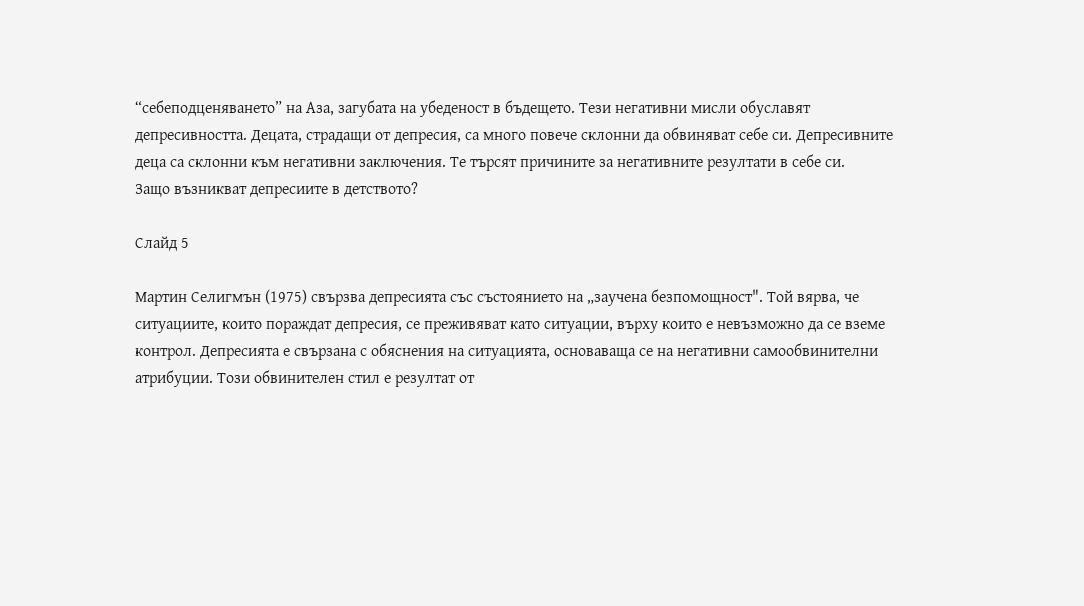“себеподценяването” на Аза, загубата на убеденост в бъдещето. Тези негативни мисли обуславят депресивността. Децата, страдащи от депресия, са много повече склонни да обвиняват себе си. Депресивните деца са склонни към негативни заключения. Те търсят причините за негативните резултати в себе си.
Защо възникват депресиите в детството?

Слайд 5

Мартин Селигмън (1975) свързва депресията със състоянието на „заучена безпомощност". Той вярва, че ситуациите, които пораждат депресия, се преживяват като ситуации, върху които е невъзможно да се вземе контрол. Депресията е свързана с обяснения на ситуацията, основаваща се на негативни самообвинителни атрибуции. Този обвинителен стил е резултат от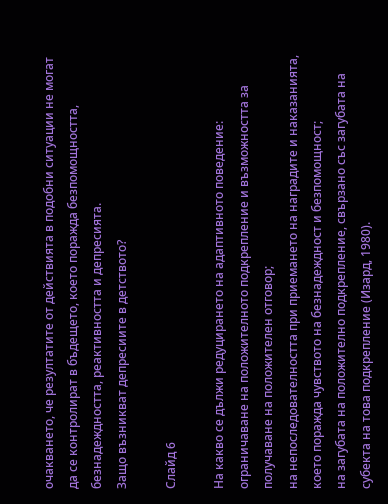очакването, че резултатите от действията в подобни ситуации не могат да се контролират в бъдещето, което поражда безпомощността, безнадеждността, реактивността и депресията.
Защо възникват депресиите в детството?

Слайд 6

На какво се дължи редуцирането на адаптивното поведение:
ограничаване на положителното подкрепление и възможността за получаване на положителен отговор;
на непоследователността при приемането на наградите и наказанията, което поражда чувството на безнадеждност и безпомощност;
на загубата на положително подкрепление, свързано със загубата на субекта на това подкрепление (Изард, 1980).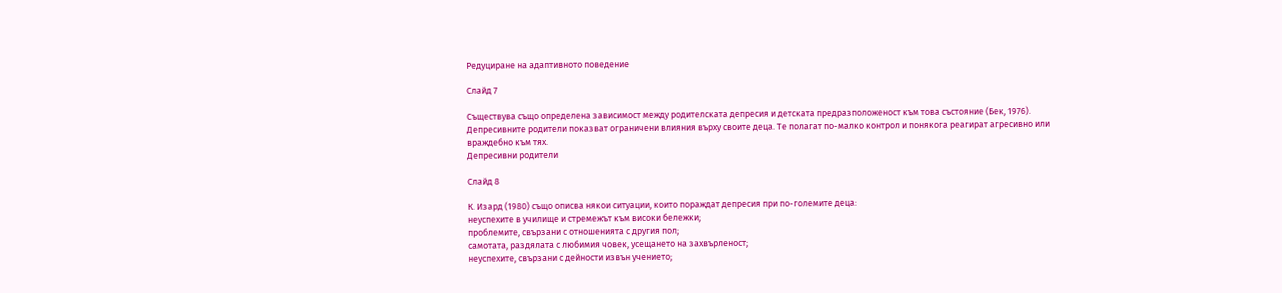Редуциране на адаптивното поведение

Слайд 7

Съществува също определена зависимост между родителската депресия и детската предразположеност към това състояние (Бек, 1976).
Депресивните родители показват ограничени влияния върху своите деца. Те полагат по-малко контрол и понякога реагират агресивно или враждебно към тях.
Депресивни родители

Слайд 8

К. Изард (1980) също описва някои ситуации, които пораждат депресия при по-големите деца:
неуспехите в училище и стремежът към високи бележки;
проблемите, свързани с отношенията с другия пол;
самотата, раздялата с любимия човек, усещането на захвърленост;
неуспехите, свързани с дейности извън учението;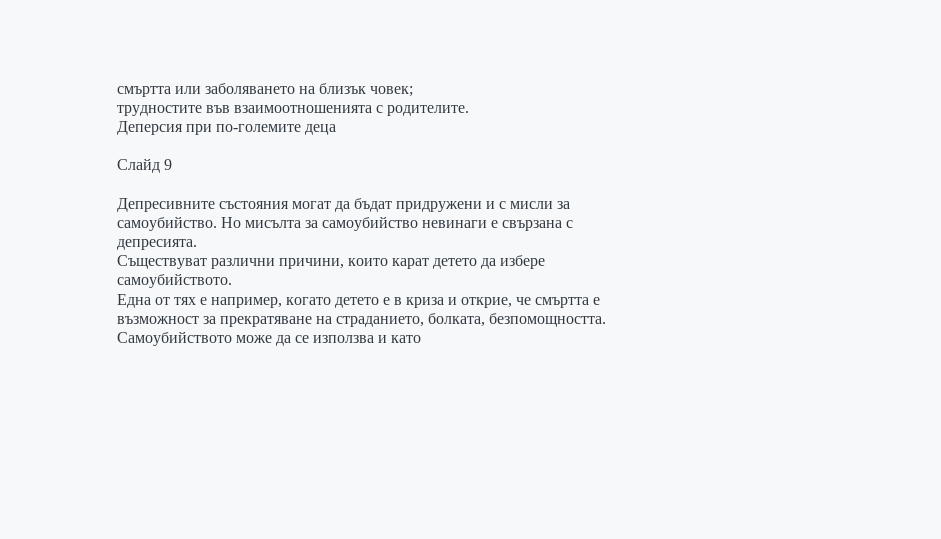смъртта или заболяването на близък човек;
трудностите във взаимоотношенията с родителите.
Деперсия при по-големите деца

Слайд 9

Депресивните състояния могат да бъдат придружени и с мисли за самоубийство. Но мисълта за самоубийство невинаги е свързана с депресията.
Съществуват различни причини, които карат детето да избере самоубийството.
Една от тях е например, когато детето е в криза и открие, че смъртта е възможност за прекратяване на страданието, болката, безпомощността.
Самоубийството може да се използва и като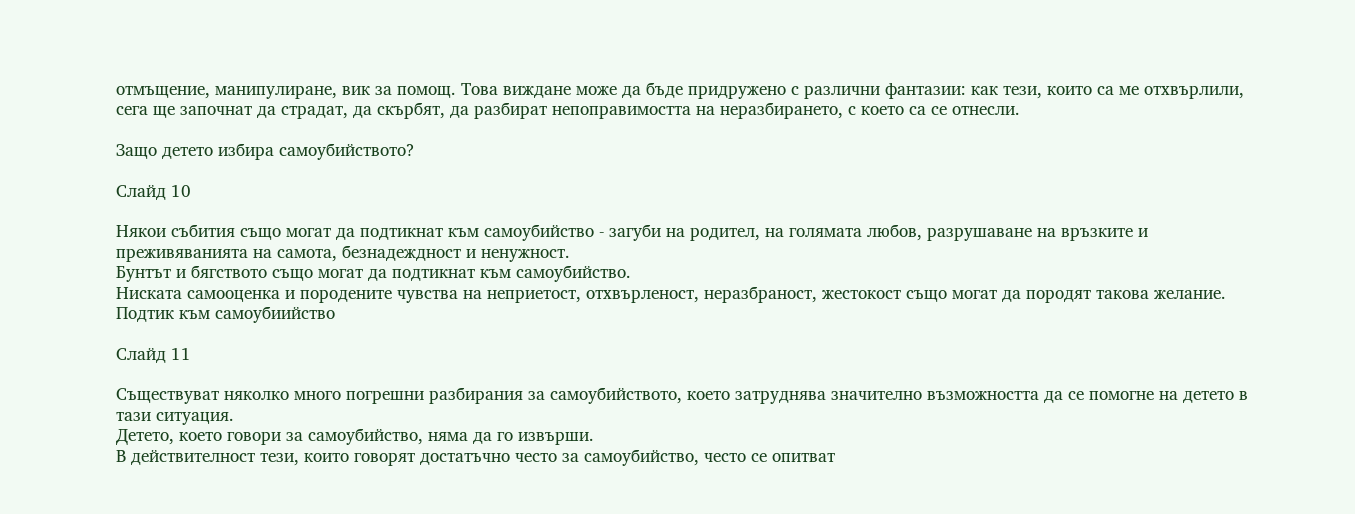отмъщение, манипулиране, вик за помощ. Това виждане може да бъде придружено с различни фантазии: как тези, които са ме отхвърлили, сега ще започнат да страдат, да скърбят, да разбират непоправимостта на неразбирането, с което са се отнесли.

Защо детето избира самоубийството?

Слайд 10

Някои събития също могат да подтикнат към самоубийство - загуби на родител, на голямата любов, разрушаване на връзките и преживяванията на самота, безнадеждност и ненужност.
Бунтът и бягството също могат да подтикнат към самоубийство.
Ниската самооценка и породените чувства на неприетост, отхвърленост, неразбраност, жестокост също могат да породят такова желание.
Подтик към самоубиийство

Слайд 11

Съществуват няколко много погрешни разбирания за самоубийството, което затруднява значително възможността да се помогне на детето в тази ситуация.
Детето, което говори за самоубийство, няма да го извърши.
В действителност тези, които говорят достатъчно често за самоубийство, често се опитват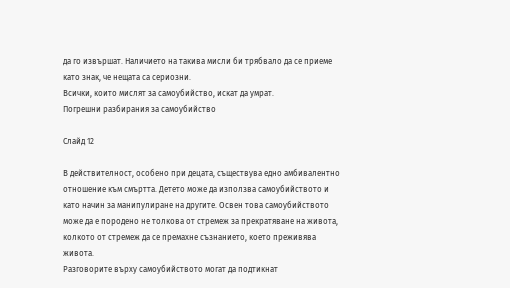да го извършат. Наличието на такива мисли би трябвало да се приеме като знак, че нещата са сериозни.
Всички, които мислят за самоубийство, искат да умрат.
Погрешни разбирания за самоубийство

Слайд 12

В действителност, особено при децата, съществува едно амбивалентно отношение към смъртта. Детето може да използва самоубийството и като начин за манипулиране на другите. Освен това самоубийството може да е породено не толкова от стремеж за прекратяване на живота, колкото от стремеж да се премахне съзнанието, което преживява живота.
Разговорите върху самоубийството могат да подтикнат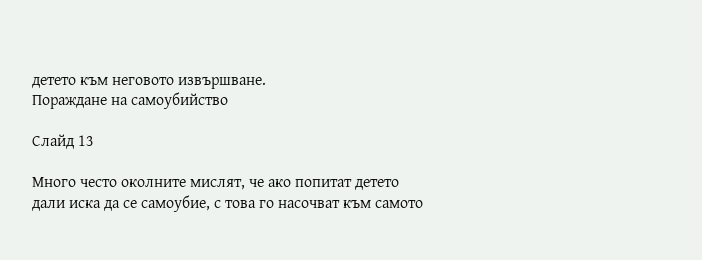детето към неговото извършване.
Пораждане на самоубийство

Слайд 13

Много често околните мислят, че ако попитат детето дали иска да се самоубие, с това го насочват към самото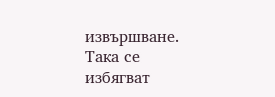извършване. Така се избягват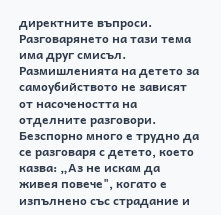директните въпроси. Разговарянето на тази тема има друг смисъл. Размишленията на детето за самоубийството не зависят от насочеността на отделните разговори. Безспорно много е трудно да се разговаря с детето, което казва: „Аз не искам да живея повече", когато е изпълнено със страдание и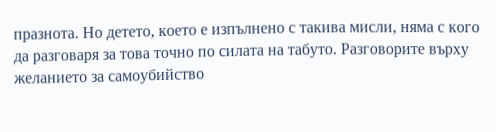празнота. Но детето, което е изпълнено с такива мисли, няма с кого да разговаря за това точно по силата на табуто. Разговорите върху желанието за самоубийство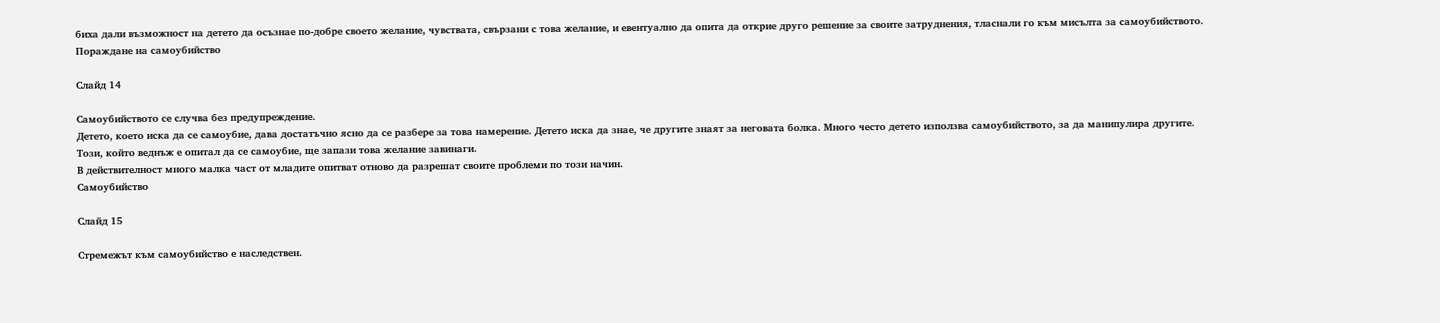биха дали възможност на детето да осъзнае по-добре своето желание, чувствата, свързани с това желание, и евентуално да опита да открие друго решение за своите затруднения, тласнали го към мисълта за самоубийството.
Пораждане на самоубийство

Слайд 14

Самоубийството се случва без предупреждение.
Детето, което иска да се самоубие, дава достатъчно ясно да се разбере за това намерение. Детето иска да знае, че другите знаят за неговата болка. Много често детето използва самоубийството, за да манипулира другите.
Този, който веднъж е опитал да се самоубие, ще запази това желание завинаги.
В действителност много малка част от младите опитват отново да разрешат своите проблеми по този начин.
Самоубийство

Слайд 15

Стремежът към самоубийство е наследствен.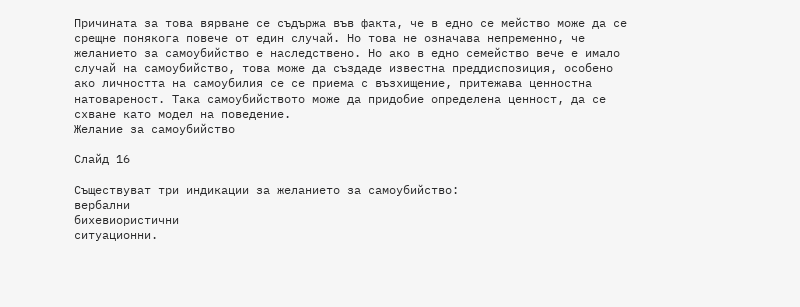Причината за това вярване се съдържа във факта, че в едно се мейство може да се срещне понякога повече от един случай. Но това не означава непременно, че желанието за самоубийство е наследствено. Но ако в едно семейство вече е имало случай на самоубийство, това може да създаде известна преддиспозиция, особено ако личността на самоубилия се се приема с възхищение, притежава ценностна натовареност. Така самоубийството може да придобие определена ценност, да се схване като модел на поведение.
Желание за самоубийство

Слайд 16

Съществуват три индикации за желанието за самоубийство:
вербални
бихевиористични
ситуационни.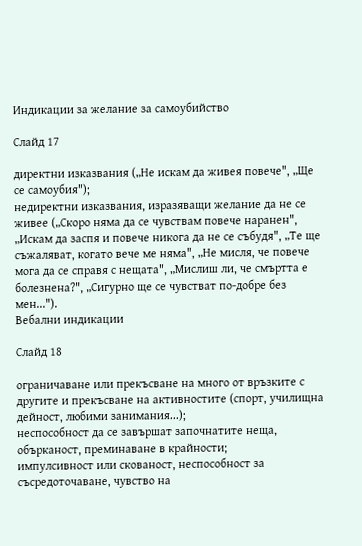Индикации за желание за самоубийство

Слайд 17

директни изказвания („Не искам да живея повече", „Ще се самоубия");
недиректни изказвания, изразяващи желание да не се живее („Скоро няма да се чувствам повече наранен", „Искам да заспя и повече никога да не се събудя", „Те ще съжаляват, когато вече ме няма", „Не мисля, че повече мога да се справя с нещата", „Мислиш ли, че смъртта е болезнена?", „Сигурно ще се чувстват по-добре без мен...").
Вебални индикации

Слайд 18

ограничаване или прекъсване на много от връзките с другите и прекъсване на активностите (спорт, училищна дейност, любими занимания...);
неспособност да се завършат започнатите неща, обърканост, преминаване в крайности;
импулсивност или скованост, неспособност за съсредоточаване, чувство на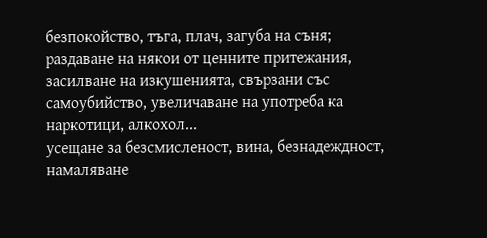безпокойство, тъга, плач, загуба на съня;
раздаване на някои от ценните притежания, засилване на изкушенията, свързани със самоубийство, увеличаване на употреба ка наркотици, алкохол...
усещане за безсмисленост, вина, безнадеждност, намаляване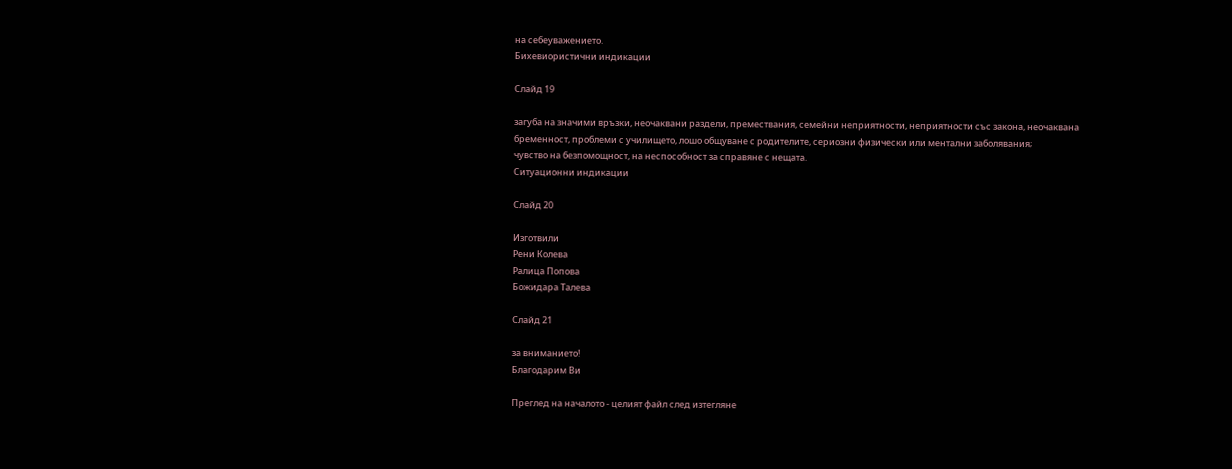на себеуважението.
Бихевиористични индикации

Слайд 19

загуба на значими връзки, неочаквани раздели, премествания, семейни неприятности, неприятности със закона, неочаквана бременност, проблеми с училището, лошо общуване с родителите, сериозни физически или ментални заболявания;
чувство на безпомощност, на неспособност за справяне с нещата.
Ситуационни индикации

Слайд 20

Изготвили
Рени Колева
Ралица Попова
Божидара Талева

Слайд 21

за вниманието!
Благодарим Ви

Преглед на началото - целият файл след изтегляне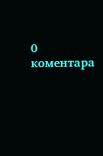0 коментара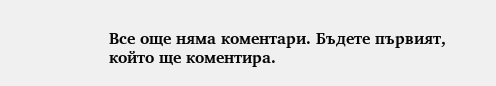Все още няма коментари. Бъдете първият, който ще коментира.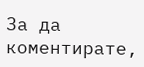За да коментирате,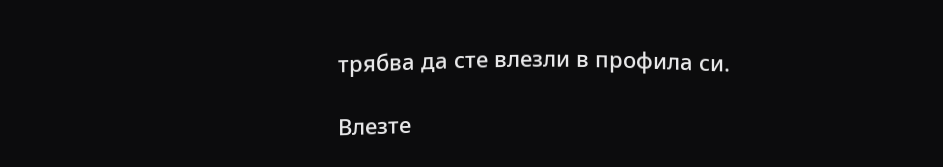трябва да сте влезли в профила си.

Влезте